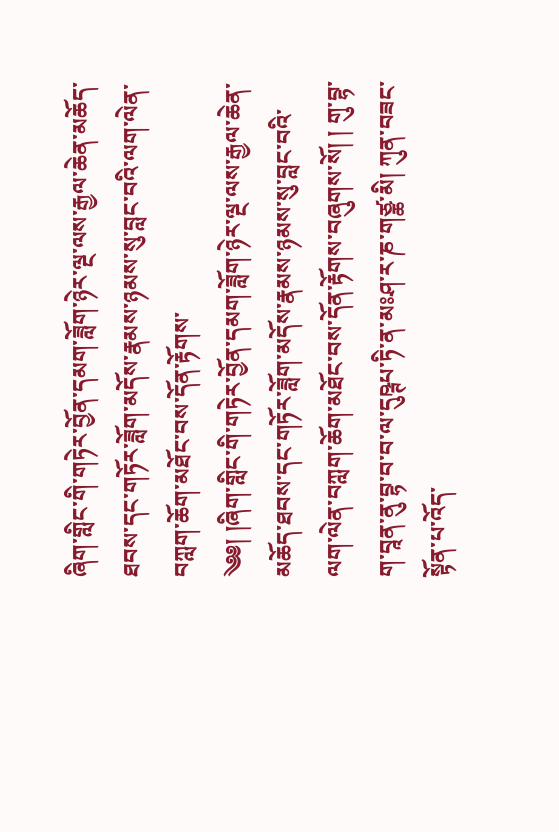ཞིག་གླིང་གི་གཏེར་བྱོན་དམག་ཟློག་ཉེར་ལྔ་ལས་རྒྱལ་ཆེན་མཆོད་ཐབས་དང་གཏོར་ཟློག་མདོས་རྣམས་ཉམས་སུ་བླང་བའི་ལག་ལེན་བཀླག་ཆོག་མཐོང་བས་དོན་རྟོགས་
༄༅། །ཞིག་གླིང་གི་གཏེར་བྱོན་དམག་ཟློག་ཉེར་ལྔ་ལས་རྒྱལ་ཆེན་མཆོད་ཐབས་དང་གཏོར་ཟློག་མདོས་རྣམས་ཉམས་སུ་བླང་བའི་ལག་ལེན་བཀླག་ཆོག་མཐོང་བས་དོན་རྟོགས་བཞུགས་སོ། ། གུ་བྷ་ག་བཱན་ནུ་བྷ་བ་བ་ལ་དུཥྚཔ་ཏི་ན་མཿཤ་ར་ཎ་གཙྪ་མི། ཀུན་བཟང་སྟོན་པ་འོད་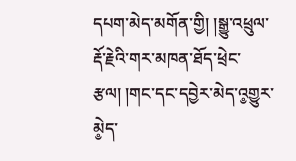དཔག་མེད་མགོན་གྱི། །སྒྱུ་འཕྲུལ་རྡོ་རྗེའི་གར་མཁན་ཐོད་ཕྲེང་རྩལ། །གང་དང་དབྱེར་མེད་འ༵གྱུར་མེ༵ད་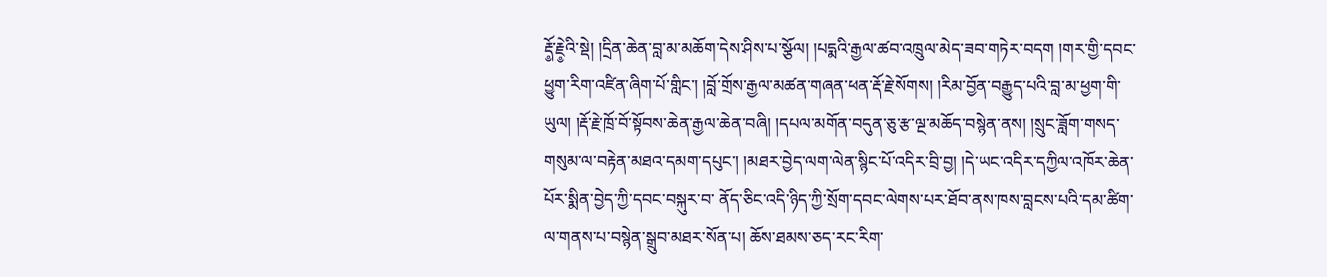རྡོ༵་རྗེ༵འི་སྡེ། །དྲིན་ཆེན་བླ་མ་མཆོག་དེས་ཤིས་པ་སྩོལ། །པདྨའི་རྒྱལ་ཚབ་འཁྲུལ་མེད་ཟབ་གཏེར་བདག །གར་གྱི་དབང་ཕྱུག་རིག་འཛིན་ཞིག་པོ་གླིང་། །བློ་གྲོས་རྒྱལ་མཚན་གཞན་ཕན་རྡོ་རྗེ་སོགས། །རིམ་བྱོན་བརྒྱུད་པའི་བླ་མ་ཕྱག་གི་ཡུལ། །རྡོ་རྗེ་ཁྲོ་བོ་སྟོབས་ཆེན་རྒྱལ་ཆེན་བཞི། །དཔལ་མགོན་བདུན་ཅུ་རྩ་ལྔ་མཆོད་བསྙེན་ནས། །སྲུང་ཟློག་གསད་གསུམ་ལ་བརྟེན་མཐའ་དམག་དཔུང་། །མཐར་བྱེད་ལག་ལེན་སྙིང་པོ་འདིར་བྲི་བྱ། །དེ་ཡང་འདིར་དཀྱིལ་འཁོར་ཆེན་པོར་སྨིན་བྱེད་ཀྱི་དབང་བསྐུར་བ་ ནོད་ཅིང་འདི་ཉིད་ཀྱི་སྲོག་དབང་ལེགས་པར་ཐོབ་ནས་ཁས་བླངས་པའི་དམ་ཚིག་ལ་གནས་པ་བསྙེན་སྒྲུབ་མཐར་སོན་པ། ཆོས་ཐམས་ཅད་རང་རིག་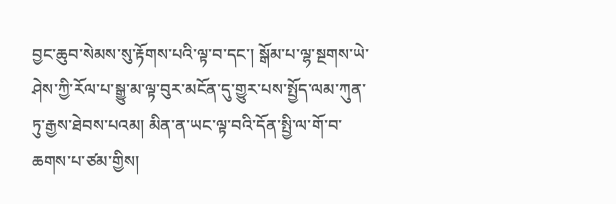བྱང་ཆུབ་སེམས་སུ་རྟོགས་པའི་ལྟ་བ་དང་། སྒོམ་པ་ལྷ་སྔགས་ཡེ་ཤེས་ཀྱི་རོལ་པ་སྒྱུ་མ་ལྟ་བུར་མངོན་དུ་གྱུར་པས་སྤྱོད་ལམ་ཀུན་ཏུ་རྒྱས་ཐེབས་པའམ། མིན་ན་ཡང་ལྟ་བའི་དོན་སྤྱི་ལ་གོ་བ་ཆགས་པ་ཙམ་གྱིས།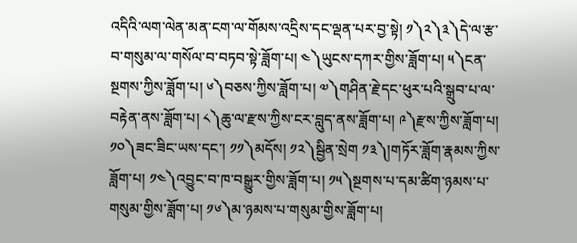འདིའི་ལག་ལེན་མན་ངག་ལ་གོམས་འདྲིས་དང་ལྡན་པར་བྱ་སྟེ། ༡༽༢༽༣༽དེ་ལ་རྩ་བ་གསུམ་ལ་གསོལ་བ་བཏབ་སྟེ་ཟློག་པ། ༤༽ཡུངས་དཀར་གྱིས་ཟློག་པ། ༥༽ངན་སྔགས་ཀྱིས་ཟློག་པ། ༦༽བཅས་ཀྱིས་ཟློག་པ། ༧༽གཤིན་རྗེ་དང་ཕུར་པའི་སྒྲུབ་པ་ལ་བརྟེན་ནས་ཟློག་པ། ༨༽ཆུ་ལ་རྫས་ཀྱིས་ངར་བླུད་ནས་ཟློག་པ། ༩༽རྫས་ཀྱིས་ཟློག་པ། ༡༠༽ཟང་ཟིང་ཡས་དང་། ༡༡༽མདོས། ༡༢༽སྦྱིན་སྲེག ༡༣༽།གཏོར་ཟློག་རྣམས་ཀྱིས་ཟློག་པ། ༡༤༽འབྱུང་བ་ཁ་བསྒྱུར་གྱིས་ཟློག་པ། ༡༥༽སྔགས་པ་དམ་ཚིག་ཉམས་པ་གསུམ་གྱིས་ཟློག་པ། ༡༦༽མ་ཉམས་པ་གསུམ་གྱིས་ཟློག་པ།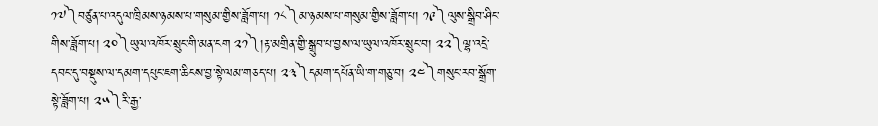༡༧༽བཙུན་པ་འདུལ་ཁྲིམས་ཉམས་པ་གསུམ་གྱིས་ཟློག་པ། ༡༨༽མ་ཉམས་པ་གསུམ་གྱིས་ཟློག་པ། ༡༩༽ལུས་སྒྲིབ་ཤིང་གིས་ཟློག་པ། ༢༠༽ཡུལ་འཁོར་སྲུང་གི་མན་ངག ༢༡༽།རྟ་མགྲིན་གྱི་སྒྲུབ་པ་བྱས་ལ་ཡུལ་འཁོར་སྲུང་བ། ༢༢༽ལྷ་འདྲེ་དབང་དུ་བསྡུས་ལ་དམག་དཔུང་ཇག་ཆིངས་བྱ་སྟེ་ལམ་གཅད་པ། ༢༣༽དམག་དཔོན་ཡི་ག་གཅུ་བ། ༢༤༽གསུང་རབ་སྒྲོག་སྟེ་ཟློག་པ། ༢༥༽རི་རྒྱ་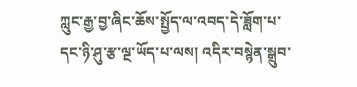ཀླུང་རྒྱ་བྱ་ཞིང་ཆོས་སྤྱོད་ལ་འབད་དེ་ཟློག་པ་དང་ཉི་ཤུ་རྩ་ལྔ་ཡོད་པ་ལས། འདིར་བསྙེན་སྒྲུབ་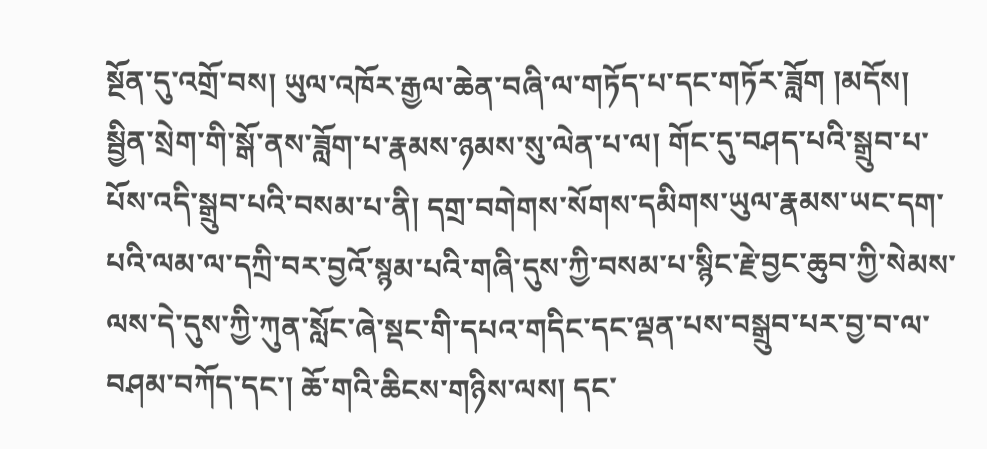སྔོན་དུ་འགྲོ་བས། ཡུལ་འཁོར་རྒྱལ་ཆེན་བཞི་ལ་གཏོད་པ་དང་གཏོར་ཟློག །མདོས། སྦྱིན་སྲེག་གི་སྒོ་ནས་ཟློག་པ་རྣམས་ཉམས་སུ་ལེན་པ་ལ། གོང་དུ་བཤད་པའི་སྒྲུབ་པ་པོས་འདི་སྒྲུབ་པའི་བསམ་པ་ནི། དགྲ་བགེགས་སོགས་དམིགས་ཡུལ་རྣམས་ཡང་དག་པའི་ལམ་ལ་དཀྲི་བར་བྱའོ་སྙམ་པའི་གཞི་དུས་ཀྱི་བསམ་པ་སྙིང་རྗེ་བྱང་ཆུབ་ཀྱི་སེམས་ལས་དེ་དུས་ཀྱི་ཀུན་སློང་ཞེ་སྡང་གི་དཔའ་གདིང་དང་ལྡན་པས་བསྒྲུབ་པར་བྱ་བ་ལ་བཤམ་བཀོད་དང་། ཆོ་གའི་ཆིངས་གཉིས་ལས། དང་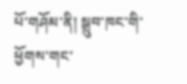པོ་གཤོམ་ནི། སྒྲུབ་ཁང་གི་ཕྱོགས་གང་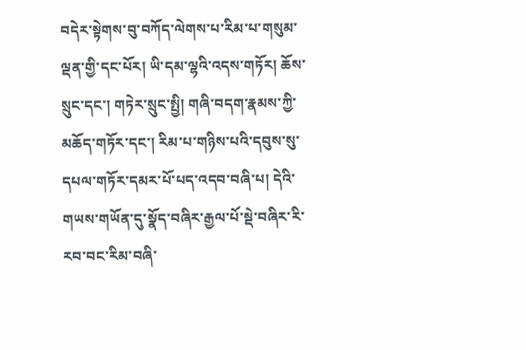བདེར་སྟེགས་བུ་བཀོད་ལེགས་པ་རིམ་པ་གསུམ་ལྡན་གྱི་དང་པོར། ཡི་དམ་ལྷའི་འདས་གཏོར། ཆོས་སྲུང་དང་། གཏེར་སྲུང་སྤྱི། གཞི་བདག་རྣམས་ཀྱི་མཆོད་གཏོར་དང་། རིམ་པ་གཉིས་པའི་དབུས་སུ་དཔལ་གཏོར་དམར་པོ་པད་འདབ་བཞི་པ། དེའི་ གཡས་གཡོན་དུ་སྣོད་བཞིར་རྒྱལ་པོ་སྡེ་བཞིར་རི་རབ་བང་རིམ་བཞི་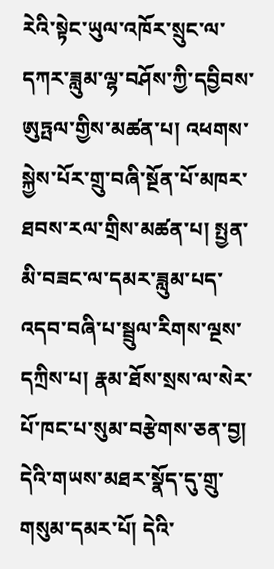རེའི་སྟེང་ཡུལ་འཁོར་སྲུང་ལ་དཀར་ཟླུམ་ལྷ་བཤོས་ཀྱི་དབྱིབས་ཨུཏྤལ་གྱིས་མཚན་པ། འཕགས་སྐྱེས་པོར་གྲུ་བཞི་སྔོན་པོ་མཁར་ཐབས་རལ་གྲིས་མཚན་པ། སྤྱན་མི་བཟང་ལ་དམར་ཟླུམ་པད་འདབ་བཞི་པ་སྦྲུལ་རིགས་ལྔས་དཀྲིས་པ། རྣམ་ཐོས་སྲས་ལ་སེར་པོ་ཁང་པ་སུམ་བརྩེགས་ཅན་བྱ། དེའི་གཡས་མཐར་སྣོད་དུ་གྲུ་གསུམ་དམར་པོ། དེའི་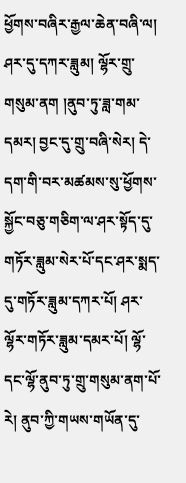ཕྱོགས་བཞིར་རྒྱལ་ཆེན་བཞི་ལ། ཤར་དུ་དཀར་ཟླུམ། ལྷོར་གྲུ་གསུམ་ནག །ནུབ་ཏུ་ཟླ་གམ་དམར། བྱང་དུ་གྲུ་བཞི་སེར། དེ་དག་གི་བར་མཚམས་སུ་ཕྱོགས་སྐྱོང་བཅུ་གཅིག་ལ་ཤར་སྟོད་དུ་གཏོར་ཟླུམ་སེར་པོ་དང་ཤར་སྨད་དུ་གཏོར་ཟླུམ་དཀར་པོ། ཤར་ལྷོར་གཏོར་ཟླུམ་དམར་པོ། ལྷོ་དང་ལྷོ་ནུབ་ཏུ་གྲུ་གསུམ་ནག་པོ་རེ། ནུབ་ཀྱི་གཡས་གཡོན་དུ་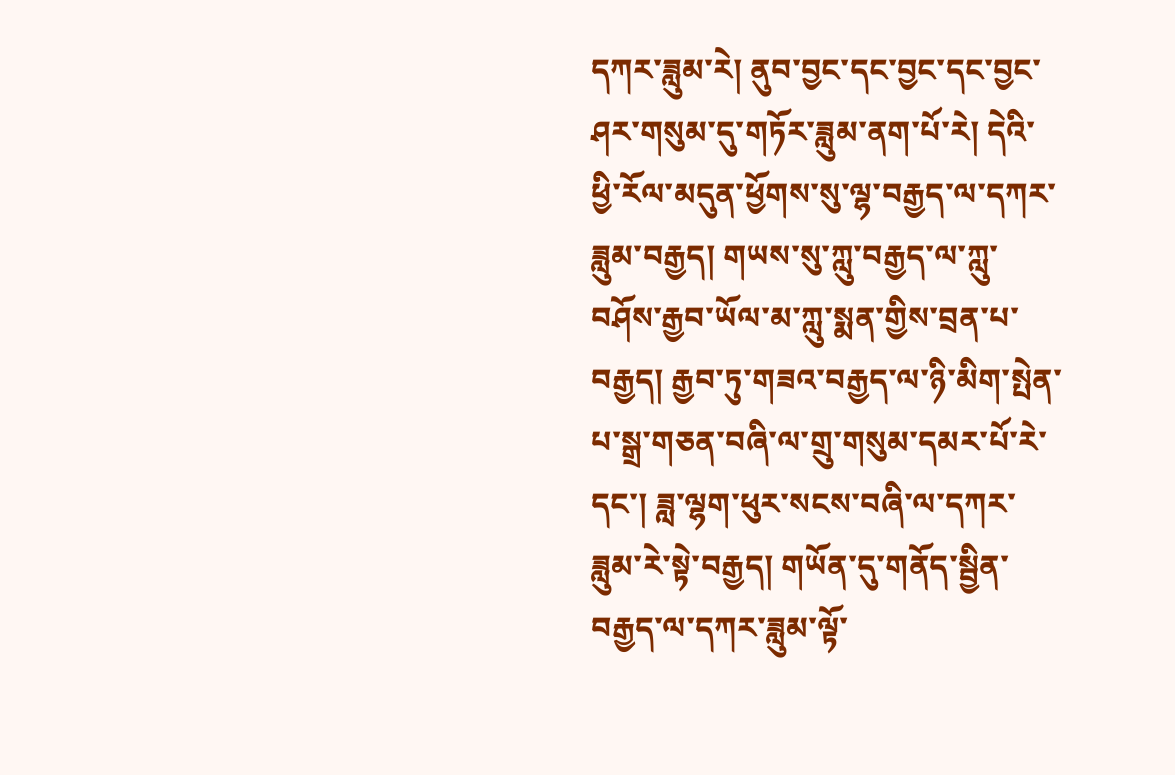དཀར་ཟླུམ་རེ། ནུབ་བྱང་དང་བྱང་དང་བྱང་ཤར་གསུམ་དུ་གཏོར་ཟླུམ་ནག་པོ་རེ། དེའི་ཕྱི་རོལ་མདུན་ཕྱོགས་སུ་ལྷ་བརྒྱད་ལ་དཀར་ཟླུམ་བརྒྱད། གཡས་སུ་ཀླུ་བརྒྱད་ལ་ཀླུ་བཤོས་རྒྱབ་ཡོལ་མ་ཀླུ་སྨན་གྱིས་བྲན་པ་བརྒྱད། རྒྱབ་ཏུ་གཟའ་བརྒྱད་ལ་ཉི་མིག་སྤེན་པ་སྒྲ་གཅན་བཞི་ལ་གྲུ་གསུམ་དམར་པོ་རེ་དང་། ཟླ་ལྷག་ཕུར་སངས་བཞི་ལ་དཀར་ཟླུམ་རེ་སྟེ་བརྒྱད། གཡོན་དུ་གནོད་སྦྱིན་བརྒྱད་ལ་དཀར་ཟླུམ་ལྟོ་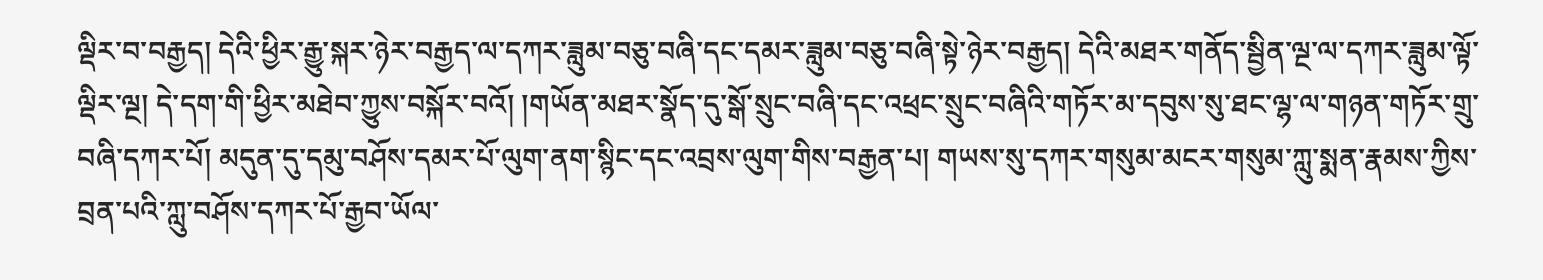ལྡིར་བ་བརྒྱད། དེའི་ཕྱིར་རྒྱུ་སྐར་ཉེར་བརྒྱད་ལ་དཀར་ཟླུམ་བཅུ་བཞི་དང་དམར་ཟླུམ་བཅུ་བཞི་སྟེ་ཉེར་བརྒྱད། དེའི་མཐར་གནོད་སྦྱིན་ལྔ་ལ་དཀར་ཟླུམ་ལྟོ་ལྡིར་ལྔ། དེ་དག་གི་ཕྱིར་མཐེབ་ཀྱུས་བསྐོར་བའོ། །གཡོན་མཐར་སྣོད་དུ་སྒོ་སྲུང་བཞི་དང་འཕྲང་སྲུང་བཞིའི་གཏོར་མ་དབུས་སུ་ཐང་ལྷ་ལ་གཉན་གཏོར་གྲུ་བཞི་དཀར་པོ། མདུན་དུ་དམུ་བཤོས་དམར་པོ་ལུག་ནག་སྙིང་དང་འབྲས་ལུག་གིས་བརྒྱན་པ། གཡས་སུ་དཀར་གསུམ་མངར་གསུམ་ཀླུ་སྨན་རྣམས་ཀྱིས་བྲན་པའི་ཀླུ་བཤོས་དཀར་པོ་རྒྱབ་ཡོལ་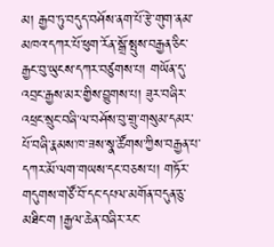མ། རྒྱབ་ཏུ་བདུད་བཤོས་ནག་པོ་རྩེ་གུག་ནམ་མཁའ་དཀར་པོ་ཕུག་རོན་སྒྲོ་སྤུས་བརྒྱན་ཅིང་རྒྱང་བུ་ཡུངས་དཀར་བཙུགས་པ། གཡོན་དུ་འབྲང་རྒྱས་མར་གྱིས་བྱུགས་པ། ཟུར་བཞིར་འཕྲང་སྲུང་བཞི་ལ་བཤོས་བུ་གྲུ་གསུམ་དམར་པོ་བཞི་རྣམས་ཁ་ཟས་སྣ་ཚོགས་ཀྱིས་བརྒྱན་པ་དཀར་མོ་ལག་གཡས་དང་བཅས་པ། གཏོར་གདུགས་གཙོ་བོ་དང་དཔལ་མགོན་བདུན་ཅུ་མཐིང་ག །རྒྱལ་ཆེན་བཞིར་རང་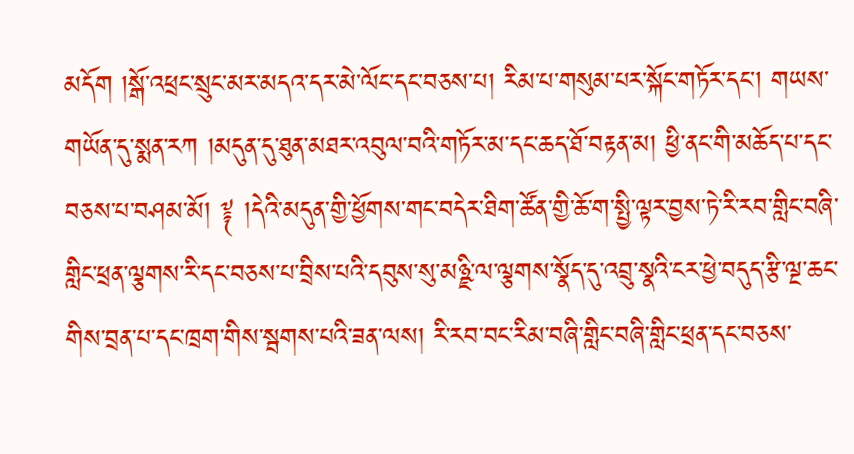མདོག །སྒོ་འཕྲང་སྲུང་མར་མདའ་དར་མེ་ལོང་དང་བཅས་པ། རིམ་པ་གསུམ་པར་སྐོང་གཏོར་དང་། གཡས་གཡོན་དུ་སྨན་རཀ །མདུན་དུ་ཐུན་མཐར་འབུལ་བའི་གཏོར་མ་དང་ཆད་ཐོ་བརྟན་མ། ཕྱི་ནང་གི་མཆོད་པ་དང་བཅས་པ་བཤམ་མོ། ༈ །དེའི་མདུན་གྱི་ཕྱོགས་གང་བདེར་ཐིག་ཚོན་གྱི་ཆོ་ག་སྤྱི་ལྟར་བྱས་ཏེ་རི་རབ་གླིང་བཞི་གླིང་ཕྲན་ལྕགས་རི་དང་བཅས་པ་བྲིས་པའི་དབུས་སུ་མཉྫི་ལ་ལྕགས་སྣོད་དུ་འབྲུ་སྣའི་ངར་ཕྱེ་བདུད་རྩི་ལྔ་ཆང་གིས་བྲན་པ་དང་ཁྲག་གིས་སྦགས་པའི་ཟན་ལས། རི་རབ་བང་རིམ་བཞི་གླིང་བཞི་གླིང་ཕྲན་དང་བཅས་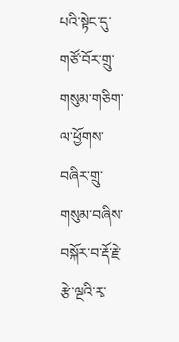པའི་སྟེང་དུ་གཙོ་བོར་གྲུ་གསུམ་གཅིག་ལ་ཕྱོགས་བཞིར་གྲུ་གསུམ་བཞིས་བསྐོར་བ་རྡོ་རྗེ་རྩེ་ལྔའི་རྭ་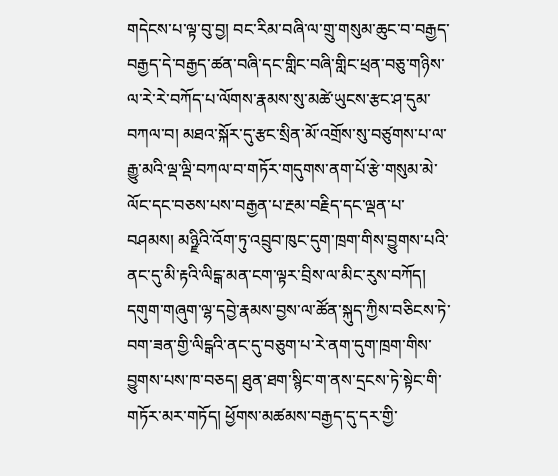གདེངས་པ་ལྟ་བུ་བྱ། བང་རིམ་བཞི་ལ་གྲུ་གསུམ་ཆུང་བ་བརྒྱད་བརྒྱད་དེ་བརྒྱད་ཚན་བཞི་དང་གླིང་བཞི་གླིང་ཕྲན་བཅུ་གཉིས་ལ་རེ་རེ་བཀོད་པ་ལོགས་རྣམས་སུ་མཚེ་ཡུངས་རྩང་ཤ་དུམ་བཀལ་བ། མཐའ་སྐོར་དུ་རྩང་སྲིན་མོ་འགྲོས་སུ་བཙུགས་པ་ལ་རྒྱུ་མའི་ལྡ་ལྡི་བཀལ་བ་གཏོར་གདུགས་ནག་པོ་རྩེ་གསུམ་མེ་ལོང་དང་བཅས་པས་བརྒྱན་པ་རྔམ་བརྗིད་དང་ལྡན་པ་བཤམས། མཉྫིའི་འོག་ཏུ་འབྲུབ་ཁུང་དུག་ཁྲག་གིས་བྱུགས་པའི་ནང་དུ་མི་རྟའི་ལིངྒ་མན་ངག་ལྟར་བྲིས་ལ་མིང་རུས་བཀོད། དགུག་གཞུག་ལྷ་དབྱེ་རྣམས་བྱས་ལ་ཚོན་སྐུད་ཀྱིས་བཅིངས་ཏེ་བག་ཟན་གྱི་ལིངྒའི་ནང་དུ་བཅུག་པ་རེ་ནག་དུག་ཁྲག་གིས་བྱུགས་པས་ཁ་བཅད། ཐུན་ཐག་སྙིང་ག་ནས་དྲངས་ཏེ་སྟེང་གི་གཏོར་མར་གཏོད། ཕྱོགས་མཚམས་བརྒྱད་དུ་དར་གྱི་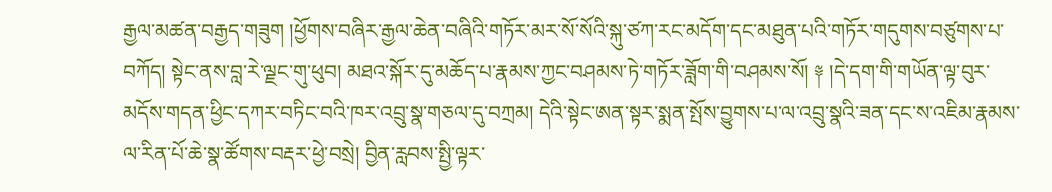རྒྱལ་མཚན་བརྒྱད་གཟུག །ཕྱོགས་བཞིར་རྒྱལ་ཆེན་བཞིའི་གཏོར་མར་སོ་སོའི་སྐུ་ཙཀ་རང་མདོག་དང་མཐུན་པའི་གཏོར་གདུགས་བཙུགས་པ་བཀོད། སྟེང་ནས་བླ་རེ་ལྗང་གུ་ཕུབ། མཐའ་སྐོར་དུ་མཆོད་པ་རྣམས་ཀྱང་བཤམས་ཏེ་གཏོར་ཟློག་གི་བཤམས་སོ། ༈ །དེ་དག་གི་གཡོན་ལྟ་བུར་མདོས་གདན་ཕྱིང་དཀར་བཏིང་བའི་ཁར་འབྲུ་སྣ་གཅལ་དུ་བཀྲམ། དེའི་སྟེང་ཨན་སྟར་སྨན་སྤོས་བྱུགས་པ་ལ་འབྲུ་སྣའི་ཟན་དང་ས་འཇིམ་རྣམས་ལ་རིན་པོ་ཆེ་སྣ་ཚོགས་བརྡར་ཕྱེ་བསྲེ། བྱིན་རླབས་སྤྱི་ལྟར་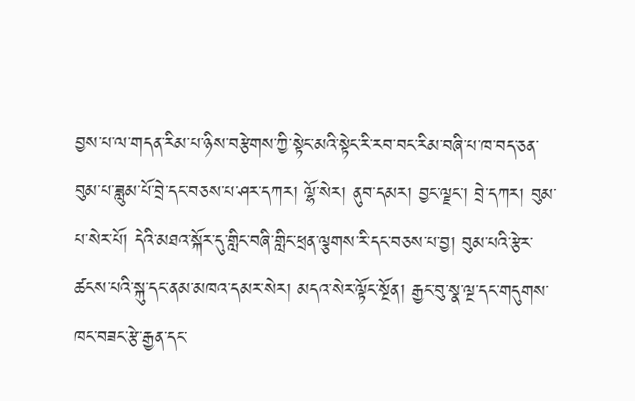བྱས་པ་ལ་གདན་རིམ་པ་ཉིས་བརྩེགས་ཀྱི་སྟེང་མའི་སྟེང་རི་རབ་བང་རིམ་བཞི་པ་ཁ་བད་ཅན་བུམ་པ་ཟླུམ་པོ་བྲེ་དང་བཅས་པ་ཤར་དཀར། ལྷོ་སེར། ནུབ་དམར། བྱང་ལྗང་། བྲེ་དཀར། བུམ་པ་སེར་པོ། དེའི་མཐའ་སྐོར་དུ་གླིང་བཞི་གླིང་ཕྲན་ལྕགས་རི་དང་བཅས་པ་བྱ། བུམ་པའི་རྩེར་ཚངས་པའི་སྐུ་དང་ནམ་མཁའ་དམར་སེར། མདའ་སེར་ལྟོང་སྔོན། རྒྱང་བུ་སྣ་ལྔ་དང་གདུགས་ཁང་བཟང་རྩེ་རྒྱན་དང་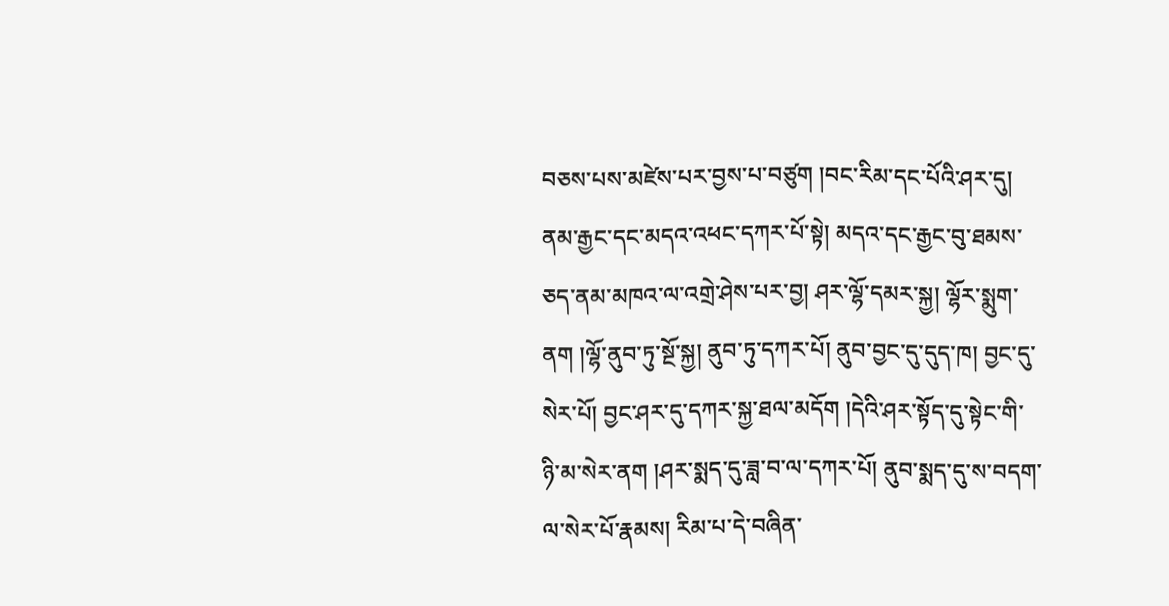བཅས་པས་མཛེས་པར་བྱས་པ་བཙུག །བང་རིམ་དང་པོའི་ཤར་དུ། ནམ་རྒྱང་དང་མདའ་འཕང་དཀར་པོ་སྟེ། མདའ་དང་རྒྱང་བུ་ཐམས་ཅད་ནམ་མཁའ་ལ་འགྲེ་ཤེས་པར་བྱ། ཤར་ལྷོ་དམར་སྐྱ། ལྷོར་སྨུག་ནག །ལྷོ་ནུབ་ཏུ་སྔོ་སྐྱ། ནུབ་ཏུ་དཀར་པོ། ནུབ་བྱང་དུ་དུད་ཁ། བྱང་དུ་སེར་པོ། བྱང་ཤར་དུ་དཀར་སྐྱ་ཐལ་མདོག །དེའི་ཤར་སྟོད་དུ་སྟེང་གི་ཉི་མ་སེར་ནག །ཤར་སྨད་དུ་ཟླ་བ་ལ་དཀར་པོ། ནུབ་སྨད་དུ་ས་བདག་ལ་སེར་པོ་རྣམས། རིམ་པ་དེ་བཞིན་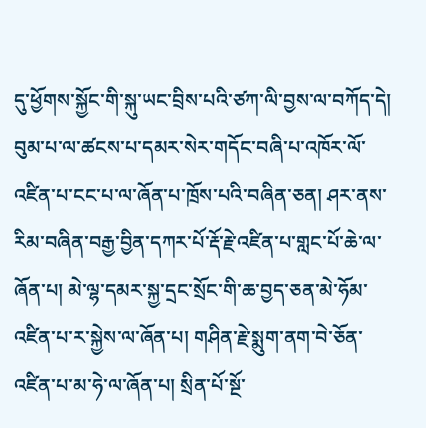དུ་ཕྱོགས་སྐྱོང་གི་སྐུ་ཡང་བྲིས་པའི་ཙཀ་ལི་བྱས་ལ་བཀོད་དེ། བུམ་པ་ལ་ཚངས་པ་དམར་སེར་གདོང་བཞི་པ་འཁོར་ལོ་འཛིན་པ་ངང་པ་ལ་ཞོན་པ་ཁྲོས་པའི་བཞིན་ཅན། ཤར་ནས་རིམ་བཞིན་བརྒྱ་བྱིན་དཀར་པོ་རྡོ་རྗེ་འཛིན་པ་གླང་པོ་ཆེ་ལ་ཞོན་པ། མེ་ལྷ་དམར་སྐྱ་དྲང་སྲོང་གི་ཆ་བྱད་ཅན་མེ་ཧོམ་འཛིན་པ་ར་སྐྱེས་ལ་ཞོན་པ། གཤིན་རྗེ་སྨུག་ནག་བེ་ཅོན་འཛིན་པ་མ་ཧེ་ལ་ཞོན་པ། སྲིན་པོ་སྔོ་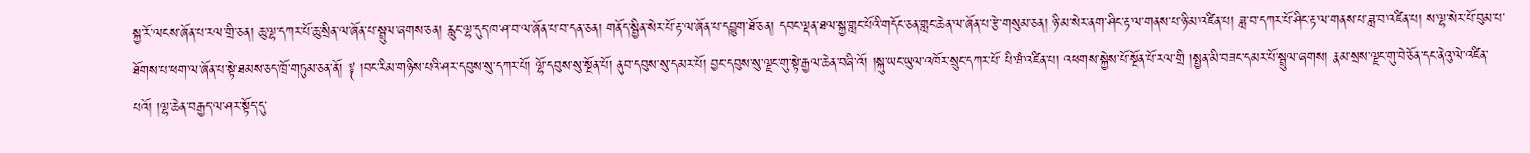སྐྱ་རོ་ལངས་ཞོན་པ་རལ་གྲི་ཅན། ཆུ་ལྷ་དཀར་པོ་ཆུ་སྲིན་ལ་ཞོན་པ་སྦྲུལ་ཞགས་ཅན། རླུང་ལྷ་དུད་ཁ་ཤ་བ་ལ་ཞོན་པ་བ་དན་ཅན། གནོད་སྦྱིན་སེར་པོ་རྟ་ལ་ཞོན་པ་དབྱུག་ཐོ་ཅན། དབང་ལྡན་ཐལ་སྐྱ་གླང་པོའི་གདོང་ཅན་གླང་ཆེན་ལ་ཞོན་པ་རྩེ་གསུམ་ཅན། ཉི་མ་སེར་ནག་ཤིང་རྟ་ལ་གནས་པ་ཉི་མ་འཛིན་པ། ཟླ་བ་དཀར་པོ་ཤིང་རྟ་ལ་གནས་པ་ཟླ་བ་འཛིན་པ། ས་ལྷ་སེར་པོ་བུམ་པ་ཐོགས་པ་ཕག་ལ་ཞོན་པ་སྟེ་ཐམས་ཅད་ཁྲོ་གཏུམ་ཅན་ནོ། ༈ །བང་རིམ་གཉིས་པའི་ཤར་དབུས་སུ་དཀར་པོ། ལྷོ་དབུས་སུ་སྔོན་པོ། ནུབ་དབུས་སུ་དམར་པོ། བྱང་དབུས་སུ་ལྗང་གུ་སྟེ་རྒྱལ་ཆེན་བཞི་འོ། །སྐུ་ཡང་ཡུལ་འཁོར་སྲུང་དཀར་པོ་ པི་ཝཾ་འཛིན་པ། འཕགས་སྐྱེས་པོ་སྔོན་པོ་རལ་གྲི །སྤྱན་མི་བཟང་དམར་པོ་སྦྲུལ་ཞགས། རྣམ་སྲས་ལྗང་གུ་བེ་ཅོན་དང་ནེའུ་ལེ་འཛིན་པའོ། །ལྷ་ཆེན་བརྒྱད་ལ་ཤར་སྟོད་དུ་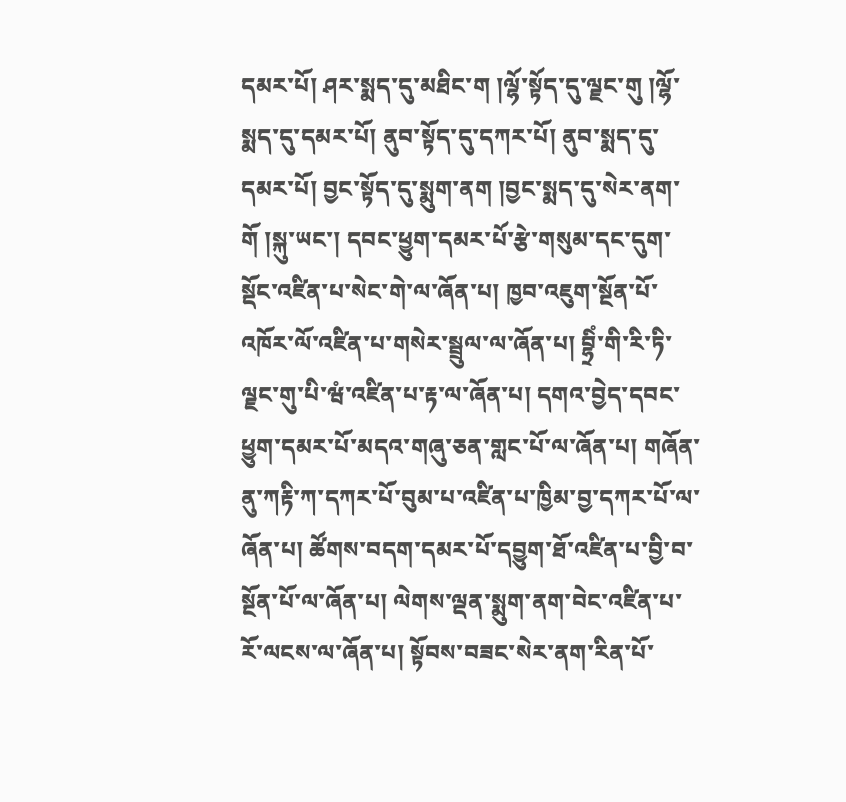དམར་པོ། ཤར་སྨད་དུ་མཐིང་ག །ལྷོ་སྟོད་དུ་ལྗང་གུ །ལྷོ་སྨད་དུ་དམར་པོ། ནུབ་སྟོད་དུ་དཀར་པོ། ནུབ་སྨད་དུ་དམར་པོ། བྱང་སྟོད་དུ་སྨུག་ནག །བྱང་སྨད་དུ་སེར་ནག་གོ །སྐུ་ཡང་། དབང་ཕྱུག་དམར་པོ་རྩེ་གསུམ་དང་དུག་སྡོང་འཛིན་པ་སེང་གེ་ལ་ཞོན་པ། ཁྱབ་འཇུག་སྔོན་པོ་འཁོར་ལོ་འཛིན་པ་གསེར་སྦྲུལ་ལ་ཞོན་པ། བྷྲིཾ་གི་རི་ཏི་ལྗང་གུ་པི་ཝཾ་འཛིན་པ་རྟ་ལ་ཞོན་པ། དགའ་བྱེད་དབང་ཕྱུག་དམར་པོ་མདའ་གཞུ་ཅན་གླང་པོ་ལ་ཞོན་པ། གཞོན་ནུ་ཀརྟི་ཀ་དཀར་པོ་བུམ་པ་འཛིན་པ་ཁྱིམ་བྱ་དཀར་པོ་ལ་ཞོན་པ། ཚོགས་བདག་དམར་པོ་དབྱུག་ཐོ་འཛིན་པ་བྱི་བ་སྔོན་པོ་ལ་ཞོན་པ། ལེགས་ལྡན་སྨུག་ནག་བེང་འཛིན་པ་རོ་ལངས་ལ་ཞོན་པ། སྟོབས་བཟང་སེར་ནག་རིན་པོ་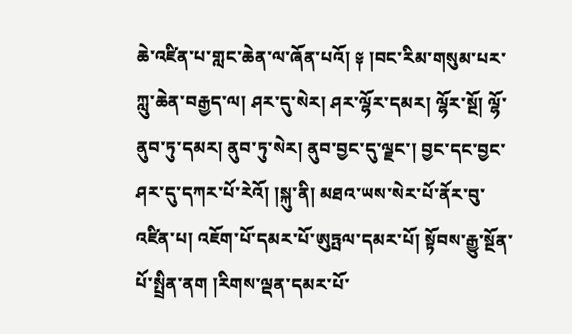ཆེ་འཛིན་པ་གླང་ཆེན་ལ་ཞོན་པའོ། ༈ །བང་རིམ་གསུམ་པར་ཀླུ་ཆེན་བརྒྱད་ལ། ཤར་དུ་སེར། ཤར་ལྷོར་དམར། ལྷོར་སྔོ། ལྷོ་ནུབ་ཏུ་དམར། ནུབ་ཏུ་སེར། ནུབ་བྱང་དུ་ལྗང་། བྱང་དང་བྱང་ཤར་དུ་དཀར་པོ་རེའོ། །སྐུ་ནི། མཐའ་ཡས་སེར་པོ་ནོར་བུ་འཛིན་པ། འཇོག་པོ་དམར་པོ་ཨུཏྤལ་དམར་པོ། སྟོབས་རྒྱུ་སྔོན་པོ་སྤྲིན་ནག །རིགས་ལྡན་དམར་པོ་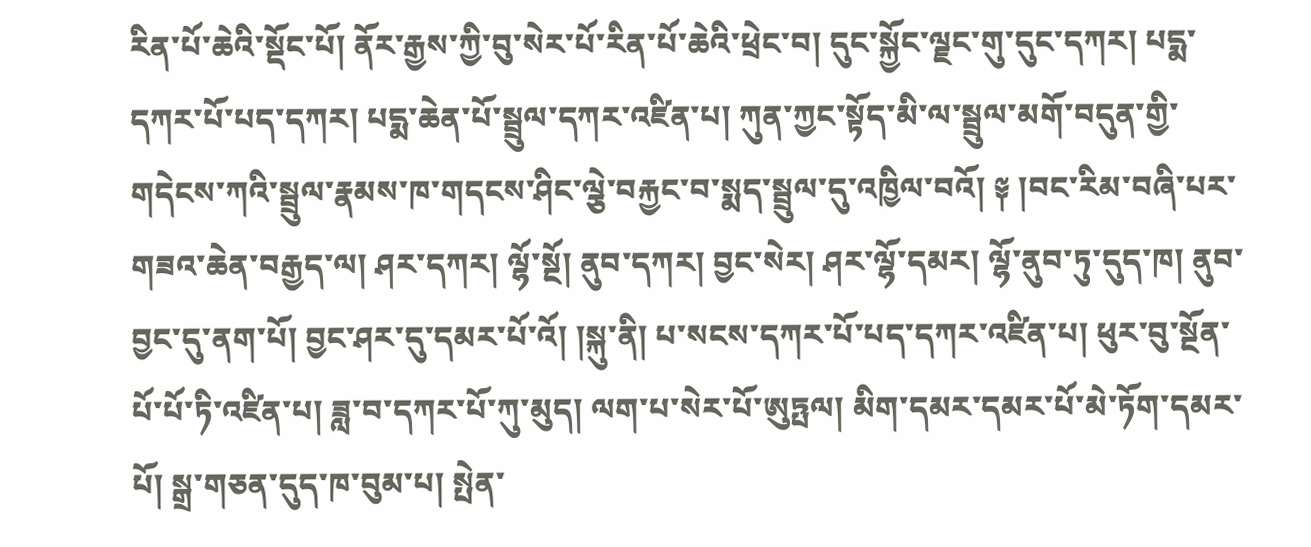རིན་པོ་ཆེའི་སྡོང་པོ། ནོར་རྒྱས་ཀྱི་བུ་སེར་པོ་རིན་པོ་ཆེའི་ཕྲེང་བ། དུང་སྐྱོང་ལྗང་གུ་དུང་དཀར། པདྨ་དཀར་པོ་པད་དཀར། པདྨ་ཆེན་པོ་སྦྲུལ་དཀར་འཛིན་པ། ཀུན་ཀྱང་སྟོད་མི་ལ་སྦྲུལ་མགོ་བདུན་གྱི་གདེངས་ཀའི་སྦྲུལ་རྣམས་ཁ་གདངས་ཤིང་ལྕེ་བརྐྱང་བ་སྨད་སྦྲུལ་དུ་འཁྱིལ་བའོ། ༈ །བང་རིམ་བཞི་པར་གཟའ་ཆེན་བརྒྱད་ལ། ཤར་དཀར། ལྷོ་སྔོ། ནུབ་དཀར། བྱང་སེར། ཤར་ལྷོ་དམར། ལྷོ་ནུབ་ཏུ་དུད་ཁ། ནུབ་བྱང་དུ་ནག་པོ། བྱང་ཤར་དུ་དམར་པོ་འོ། །སྐུ་ནི། པ་སངས་དཀར་པོ་པད་དཀར་འཛིན་པ། ཕུར་བུ་སྔོན་པོ་པོ་ཏི་འཛིན་པ། ཟླ་བ་དཀར་པོ་ཀུ་མུད། ལག་པ་སེར་པོ་ཨུཏྤལ། མིག་དམར་དམར་པོ་མེ་ཏོག་དམར་པོ། སྒྲ་གཅན་དུད་ཁ་བུམ་པ། སྤེན་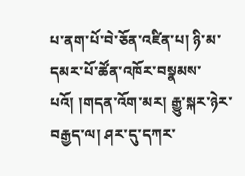པ་ནག་པོ་བེ་ཅོན་འཛིན་པ། ཉི་མ་དམར་པོ་ཚོན་འཁོར་བསྣམས་པའོ། །གདན་འོག་མར། རྒྱུ་སྐར་ཉེར་བརྒྱད་ལ། ཤར་དུ་དཀར་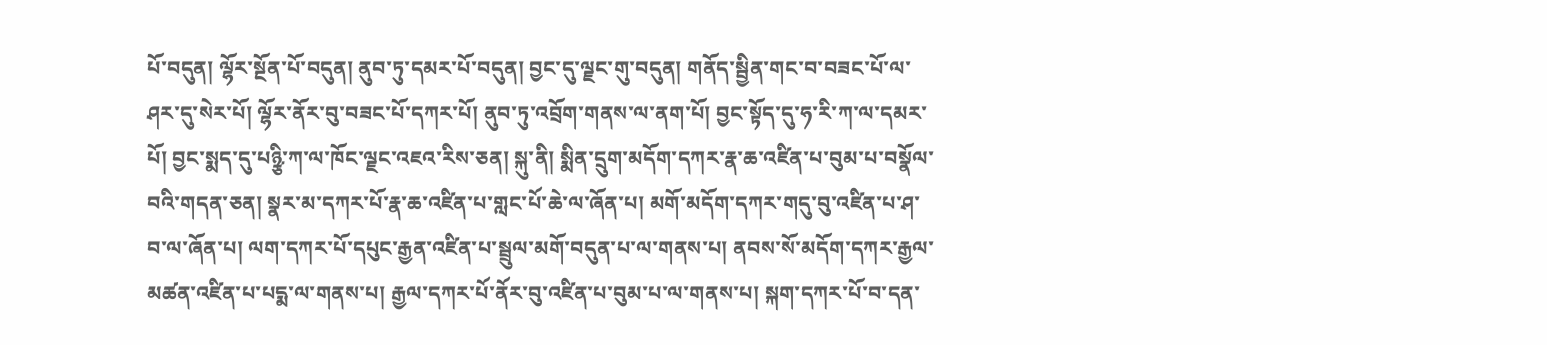པོ་བདུན། ལྷོར་སྔོན་པོ་བདུན། ནུབ་ཏུ་དམར་པོ་བདུན། བྱང་དུ་ལྗང་གུ་བདུན། གནོད་སྦྱིན་གང་བ་བཟང་པོ་ལ་ཤར་དུ་སེར་པོ། ལྷོར་ནོར་བུ་བཟང་པོ་དཀར་པོ། ནུབ་ཏུ་འབྲོག་གནས་ལ་ནག་པོ། བྱང་སྟོད་དུ་ཧ་རི་ཀ་ལ་དམར་པོ། བྱང་སྨད་དུ་པཉྩི་ཀ་ལ་ཁོང་ལྗང་འཇའ་རིས་ཅན། སྐུ་ནི། སྨིན་དྲུག་མདོག་དཀར་རྣ་ཆ་འཛིན་པ་བུམ་པ་བསྣོལ་བའི་གདན་ཅན། སྣར་མ་དཀར་པོ་རྣ་ཆ་འཛིན་པ་གླང་པོ་ཆེ་ལ་ཞོན་པ། མགོ་མདོག་དཀར་གདུ་བུ་འཛིན་པ་ཤ་བ་ལ་ཞོན་པ། ལག་དཀར་པོ་དཔུང་རྒྱན་འཛིན་པ་སྦྲུལ་མགོ་བདུན་པ་ལ་གནས་པ། ནབས་སོ་མདོག་དཀར་རྒྱལ་མཚན་འཛིན་པ་པདྨ་ལ་གནས་པ། རྒྱལ་དཀར་པོ་ནོར་བུ་འཛིན་པ་བུམ་པ་ལ་གནས་པ། སྐག་དཀར་པོ་བ་དན་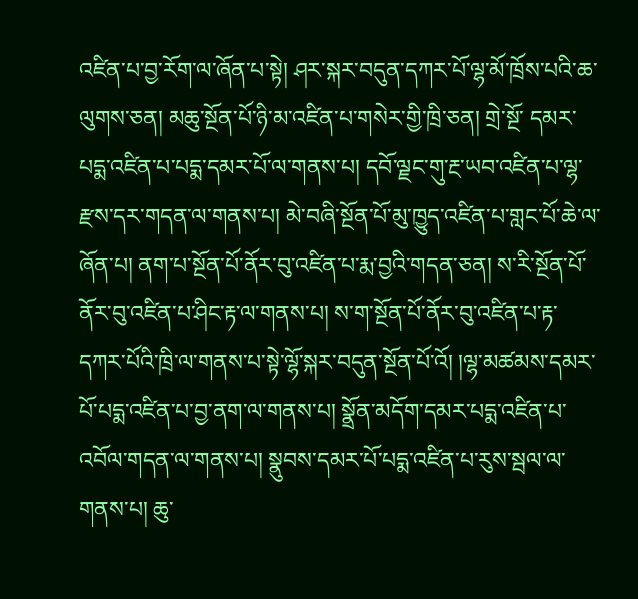འཛིན་པ་བྱ་རོག་ལ་ཞོན་པ་སྟེ། ཤར་སྐར་བདུན་དཀར་པོ་ལྷ་མོ་ཁྲོས་པའི་ཆ་ལུགས་ཅན། མཆུ་སྔོན་པོ་ཉི་མ་འཛིན་པ་གསེར་གྱི་ཁྲི་ཅན། གྲེ་སྔོ་ དམར་པདྨ་འཛིན་པ་པདྨ་དམར་པོ་ལ་གནས་པ། དབོ་ལྗང་གུ་རྔ་ཡབ་འཛིན་པ་ལྷ་རྫས་དར་གདན་ལ་གནས་པ། མེ་བཞི་སྔོན་པོ་མུ་ཁྱུད་འཛིན་པ་གླང་པོ་ཆེ་ལ་ཞོན་པ། ནག་པ་སྔོན་པོ་ནོར་བུ་འཛིན་པ་རྨ་བྱའི་གདན་ཅན། ས་རི་སྔོན་པོ་ནོར་བུ་འཛིན་པ་ཤིང་རྟ་ལ་གནས་པ། ས་ག་སྔོན་པོ་ནོར་བུ་འཛིན་པ་རྟ་དཀར་པོའི་ཁྲི་ལ་གནས་པ་སྟེ་ལྷོ་སྐར་བདུན་སྔོན་པོ་འོ། །ལྷ་མཚམས་དམར་པོ་པདྨ་འཛིན་པ་བྱ་ནག་ལ་གནས་པ། སྣྲོན་མདོག་དམར་པདྨ་འཛིན་པ་འབོལ་གདན་ལ་གནས་པ། སྣུབས་དམར་པོ་པདྨ་འཛིན་པ་རུས་སྦལ་ལ་གནས་པ། ཆུ་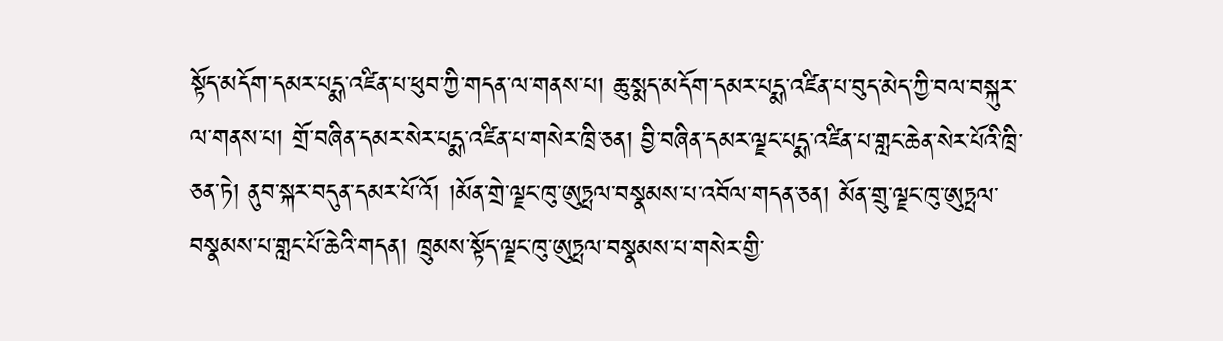སྟོད་མདོག་དམར་པདྨ་འཛིན་པ་ཕུབ་ཀྱི་གདན་ལ་གནས་པ། ཆུ་སྨད་མདོག་དམར་པདྨ་འཛིན་པ་བུད་མེད་ཀྱི་བལ་བསྐུར་ལ་གནས་པ། གྲོ་བཞིན་དམར་སེར་པདྨ་འཛིན་པ་གསེར་ཁྲི་ཅན། བྱི་བཞིན་དམར་ལྗང་པདྨ་འཛིན་པ་གླང་ཆེན་སེར་པོའི་ཁྲི་ཅན་ཏེ། ནུབ་སྐར་བདུན་དམར་པོ་འོ། །མོན་གྲེ་ལྗང་ཁུ་ཨུཏྤལ་བསྣམས་པ་འབོལ་གདན་ཅན། མོན་གྲུ་ལྗང་ཁུ་ཨུཏྤལ་བསྣམས་པ་གླང་པོ་ཆེའི་གདན། ཁྲུམས་སྟོད་ལྗང་ཁུ་ཨུཏྤལ་བསྣམས་པ་གསེར་གྱི་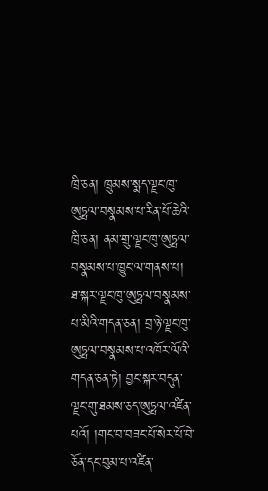ཁྲི་ཅན། ཁྲུམས་སྨད་ལྗང་ཁུ་ཨུཏྤལ་བསྣམས་པ་རིན་པོ་ཆེའི་ཁྲི་ཅན། ནམ་གྲུ་ལྗང་ཁུ་ཨུཏྤལ་བསྣམས་པ་ཁྱུང་ལ་གནས་པ། ཐ་སྐར་ལྗང་ཁུ་ཨུཏྤལ་བསྣམས་པ་མིའི་གདན་ཅན། བྲ་ཉེ་ལྗང་ཁུ་ཨུཏྤལ་བསྣམས་པ་འཁོར་ལོའི་གདན་ཅན་ཏེ། བྱང་སྐར་བདུན་ལྗང་གུ་ཐམས་ཅད་ཨུཏྤལ་འཛིན་པའོ། །གང་བ་བཟང་པོ་སེར་པོ་བེ་ཅོན་དང་བུམ་པ་འཛིན་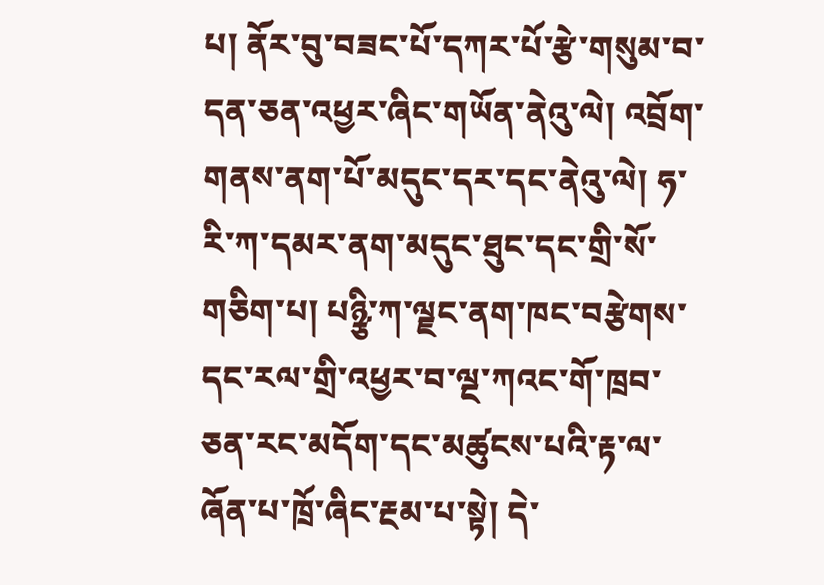པ། ནོར་བུ་བཟང་པོ་དཀར་པོ་རྩེ་གསུམ་བ་དན་ཅན་འཕྱར་ཞིང་གཡོན་ནེའུ་ལེ། འབྲོག་གནས་ནག་པོ་མདུང་དར་དང་ནེའུ་ལེ། ཧ་རི་ཀ་དམར་ནག་མདུང་ཐུང་དང་གྲི་སོ་གཅིག་པ། པཉྩི་ཀ་ལྗང་ནག་ཁང་བརྩེགས་དང་རལ་གྲི་འཕྱར་བ་ལྔ་ཀའང་གོ་ཁྲབ་ཅན་རང་མདོག་དང་མཚུངས་པའི་རྟ་ལ་ཞོན་པ་ཁྲོ་ཞིང་རྔམ་པ་སྟེ། དེ་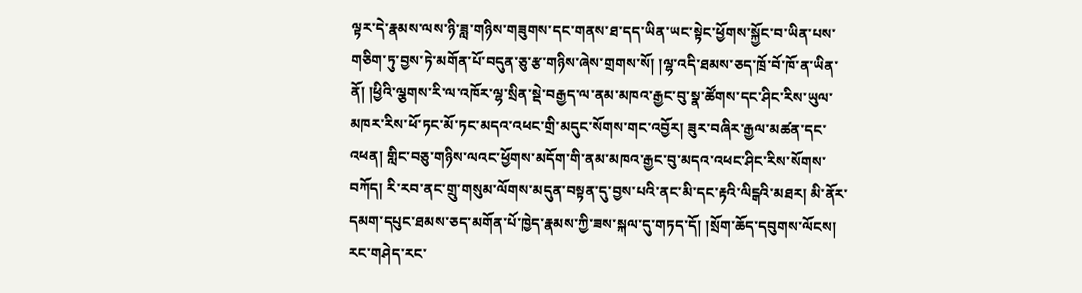ལྟར་དེ་རྣམས་ལས་ཉི་ཟླ་གཉིས་གཟུགས་དང་གནས་ཐ་དད་ཡིན་ཡང་སྟེང་ཕྱོགས་སྐྱོང་བ་ཡིན་པས་གཅིག་ཏུ་བྱས་ཏེ་མགོན་པོ་བདུན་ཅུ་རྩ་གཉིས་ཞེས་གྲགས་སོ། །ལྷ་འདི་ཐམས་ཅད་ཁྲོ་བོ་ཁོ་ན་ཡིན་ནོ། །ཕྱིའི་ལྕགས་རི་ལ་འཁོར་ལྷ་སྲིན་སྡེ་བརྒྱད་ལ་ནམ་མཁའ་རྒྱང་བུ་སྣ་ཚོགས་དང་ཤིང་རིས་ཡུལ་མཁར་རིས་ཕོ་ཏང་མོ་ཏང་མདའ་འཕང་གྲི་མདུང་སོགས་གང་འབྱོར། ཟུར་བཞིར་རྒྱལ་མཚན་དང་འཕན། གླིང་བཅུ་གཉིས་ལའང་ཕྱོགས་མདོག་གི་ནམ་མཁའ་རྒྱང་བུ་མདའ་འཕང་ཤིང་རིས་སོགས་བཀོད། རི་རབ་ནང་གྲུ་གསུམ་ལོགས་མདུན་བསྟན་དུ་བྱས་པའི་ནང་མི་དང་རྟའི་ལིངྒའི་མཐར། མི་ནོར་དམག་དཔུང་ཐམས་ཅད་མགོན་པོ་ཁྱེད་རྣམས་ཀྱི་ཟས་སྐལ་དུ་གཏད་དོ། །སྲོག་ཆོད་དབུགས་ལོངས། རང་གཤེད་རང་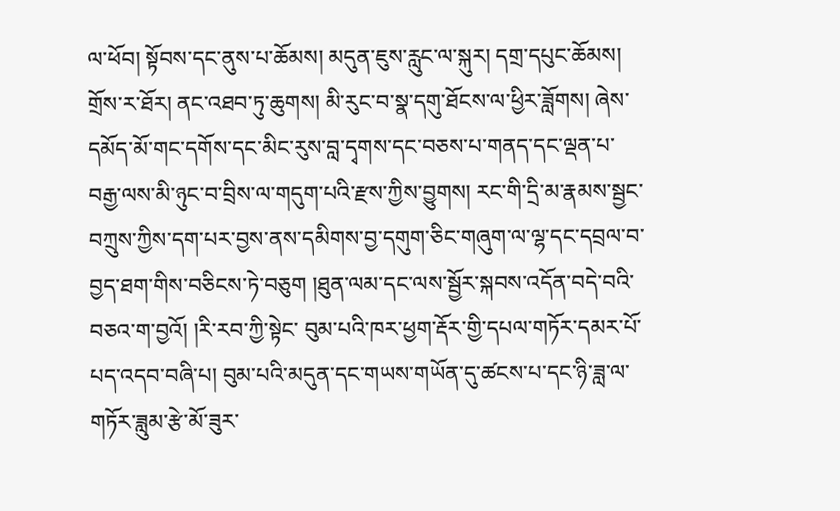ལ་ཕོབ། སྟོབས་དང་ནུས་པ་ཆོམས། མདུན་ཇུས་རླུང་ལ་སྐུར། དགྲ་དཔུང་ཆོམས། གྲོས་ར་ཐོར། ནང་འཐབ་ཏུ་ཆུགས། མི་རུང་བ་སྣ་དགུ་ཐོངས་ལ་ཕྱིར་ཟློགས། ཞེས་དམོད་མོ་གང་དགོས་དང་མིང་རུས་བླ་དྭགས་དང་བཅས་པ་གནད་དང་ལྡན་པ་བརྒྱ་ལས་མི་ཉུང་བ་བྲིས་ལ་གདུག་པའི་རྫས་ཀྱིས་བྱུགས། རང་གི་དྲི་མ་རྣམས་སྦྱང་བཀྲུས་ཀྱིས་དག་པར་བྱས་ནས་དམིགས་བྱ་དགུག་ཅིང་གཞུག་ལ་ལྷ་དང་དབྲལ་བ་བྱད་ཐག་གིས་བཅིངས་ཏེ་བཅུག །ཐུན་ལམ་དང་ལས་སྦྱོར་སྐབས་འདོན་བདེ་བའི་བཅའ་ག་བྱའོ། །རི་རབ་ཀྱི་སྟེང་ བུམ་པའི་ཁར་ཕྱག་རྡོར་གྱི་དཔལ་གཏོར་དམར་པོ་པད་འདབ་བཞི་པ། བུམ་པའི་མདུན་དང་གཡས་གཡོན་དུ་ཚངས་པ་དང་ཉི་ཟླ་ལ་གཏོར་ཟླུམ་རྩེ་མོ་ཟུར་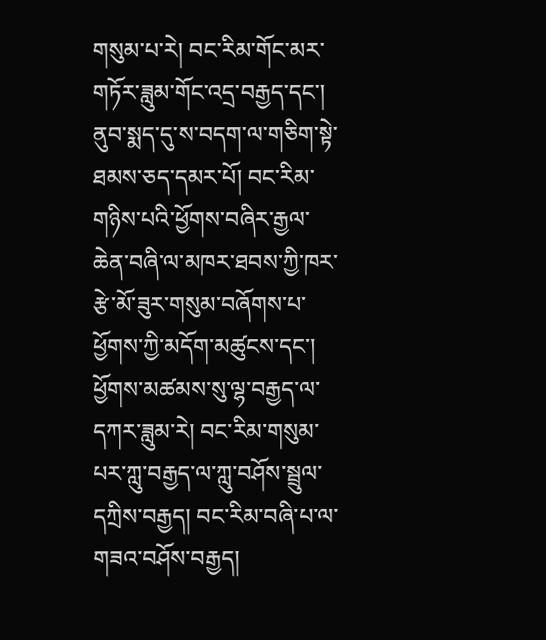གསུམ་པ་རེ། བང་རིམ་གོང་མར་གཏོར་ཟླུམ་གོང་འདྲ་བརྒྱད་དང་། ནུབ་སྨད་དུ་ས་བདག་ལ་གཅིག་སྟེ་ཐམས་ཅད་དམར་པོ། བང་རིམ་གཉིས་པའི་ཕྱོགས་བཞིར་རྒྱལ་ཆེན་བཞི་ལ་མཁར་ཐབས་ཀྱི་ཁར་རྩེ་མོ་ཟུར་གསུམ་བཞོགས་པ་ཕྱོགས་ཀྱི་མདོག་མཚུངས་དང་། ཕྱོགས་མཚམས་སུ་ལྷ་བརྒྱད་ལ་དཀར་ཟླུམ་རེ། བང་རིམ་གསུམ་པར་ཀླུ་བརྒྱད་ལ་ཀླུ་བཤོས་སྦྲུལ་དཀྲིས་བརྒྱད། བང་རིམ་བཞི་པ་ལ་གཟའ་བཤོས་བརྒྱད།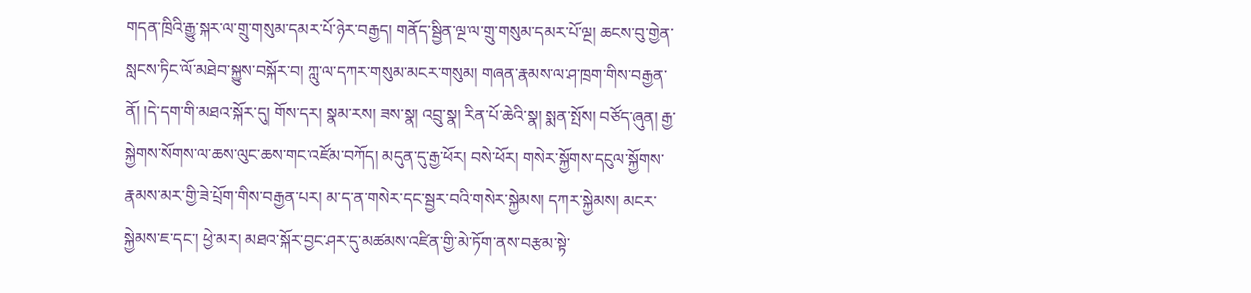གདན་ཁྲིའི་རྒྱུ་སྐར་ལ་གྲུ་གསུམ་དམར་པོ་ཉེར་བརྒྱད། གནོད་སྦྱིན་ལྔ་ལ་གྲུ་གསུམ་དམར་པོ་ལྔ། ཆངས་བུ་གྱེན་སླངས་ཏིང་ལོ་མཐེབ་སྐྱུས་བསྐོར་བ། ཀླུ་ལ་དཀར་གསུམ་མངར་གསུམ། གཞན་རྣམས་ལ་ཤ་ཁྲག་གིས་བརྒྱན་ནོ། །དེ་དག་གི་མཐའ་སྐོར་དུ། གོས་དར། སྣམ་རས། ཟས་སྣ། འབྲུ་སྣ། རིན་པོ་ཆེའི་སྣ། སྨན་སྤོས། བཙོད་ཞུན། རྒྱ་སྐྱེགས་སོགས་ལ་ཆས་ལུང་ཆས་གང་འཛོམ་བཀོད། མདུན་དུ་རྒྱ་ཕོར། བསེ་ཕོར། གསེར་སྐྱོགས་དངུལ་སྐྱོགས་རྣམས་མར་གྱི་ཟེ་པྲོག་གིས་བརྒྱན་པར། མ་ད་ན་གསེར་དང་སྦྱར་བའི་གསེར་སྐྱེམས། དཀར་སྐྱེམས། མངར་སྐྱེམས་ཇ་དང་། ཕྱེ་མར། མཐའ་སྐོར་བྱང་ཤར་དུ་མཚམས་འཛིན་གྱི་མེ་ཏོག་ནས་བརྩམ་སྟེ་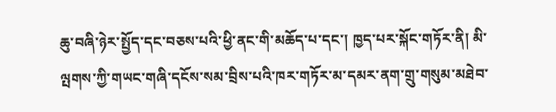ཆུ་བཞི་ཉེར་སྤྱོད་དང་བཅས་པའི་ཕྱི་ནང་གི་མཆོད་པ་དང་། ཁྱད་པར་སྐོང་གཏོར་ནི། མི་ལྤགས་ཀྱི་གཡང་གཞི་དངོས་སམ་བྲིས་པའི་ཁར་གཏོར་མ་དམར་ནག་གྲུ་གསུམ་མཐེབ་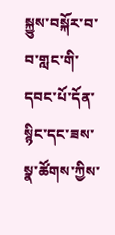སྐྱུས་བསྐོར་བ་བ་གླང་གི་དབང་པོ་དོན་སྙིང་དང་ཟས་སྣ་ཚོགས་ཀྱིས་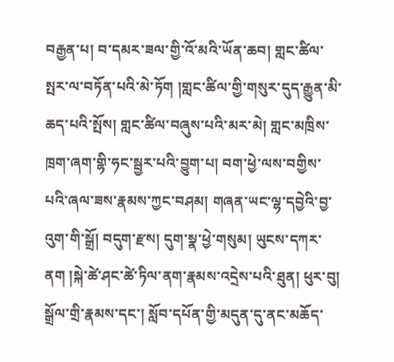བརྒྱན་པ། བ་དམར་ཟལ་གྱི་འོ་མའི་ཡོན་ཆབ། གླང་ཚིལ་སྤར་ལ་བཏོན་པའི་མེ་ཏོག །གླང་ཚིལ་གྱི་གསུར་དུད་རྒྱུན་མི་ཆད་པའི་སྤོས། གླང་ཚིལ་བཞུས་པའི་མར་མེ། གླང་མཁྲིས་ཁྲག་ཞག་གྷི་ཧང་སྦྱར་པའི་བྱུག་པ། བག་ཕྱེ་ལས་བགྱིས་པའི་ཞལ་ཟས་རྣམས་ཀྱང་བཤམ། གཞན་ཡང་ལྷ་དབྱེའི་བྱ་འུག་གི་སྒྲོ། བདུག་རྫས། དུག་སྣ་ཕྱེ་གསུམ། ཡུངས་དཀར་ནག །སྐེ་ཚེ་ཤང་ཚེ་ཏིལ་ནག་རྣམས་འདྲེས་པའི་ཐུན། ཕུར་བུ། སྒྲོལ་གྲི་རྣམས་དང་། སློབ་དཔོན་གྱི་མདུན་དུ་ནང་མཆོད་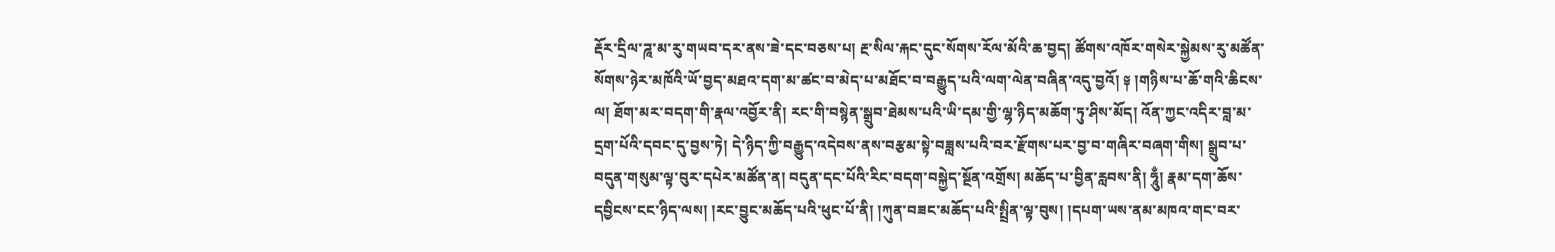རྡོར་དྲིལ་ཌཱ་མ་རུ་གཡབ་དར་ནས་ཟེ་དང་བཅས་པ། རྔ་སིལ་རྐང་དུང་སོགས་རོལ་མོའི་ཆ་བྱད། ཚོགས་འཁོར་གསེར་སྐྱེམས་རུ་མཚོན་སོགས་ཉེར་མཁོའི་ཡོ་བྱད་མཐའ་དག་མ་ཚང་བ་མེད་པ་མཐོང་བ་བརྒྱུད་པའི་ལག་ལེན་བཞིན་འདུ་བྱའོ། ༈ །གཉིས་པ་ཆོ་གའི་ཆིངས་ལ། ཐོག་མར་བདག་གི་རྣལ་འབྱོར་ནི། རང་གི་བསྙེན་སྒྲུབ་ཐེམས་པའི་ཡི་དམ་གྱི་ལྷ་ཉིད་མཆོག་ཏུ་ཤིས་མོད། འོན་ཀྱང་འདིར་བླ་མ་དྲག་པོའི་དབང་དུ་བྱས་ཏེ། དེ་ཉིད་ཀྱི་བརྒྱུད་འདེབས་ནས་བརྩམ་སྟེ་བཟླས་པའི་བར་རྫོགས་པར་བྱ་བ་གཞིར་བཞག་གིས། སྒྲུབ་པ་བདུན་གསུམ་ལྟ་བུར་དཔེར་མཚོན་ན། བདུན་དང་པོའི་རིང་བདག་བསྐྱེད་སྔོན་འགྲོས། མཆོད་པ་བྱིན་རླབས་ནི། ཧཱུྃ། རྣམ་དག་ཆོས་དབྱིངས་ངང་ཉིད་ལས། །རང་བྱུང་མཆོད་པའི་ཕུང་པོ་ནི། །ཀུན་བཟང་མཆོད་པའི་སྤྲིན་ལྟ་བུས། །དཔག་ཡས་ནམ་མཁའ་གང་བར་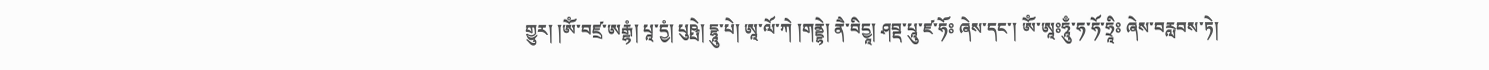གྱུར། །ཨོཾ་བཛྲ་ཨརྒྷཾ། པཱ་དྱཾ། པུཥྤེ། དྷཱུ་པེ། ཨཱ་ལོ་ཀེ །གནྡྷེ། ནཻ་བིདྱཱ། ཤབྡ་པཱུ་ཛ་ཧོཿ ཞེས་དང་། ཨོཾ་ཨཱཿཧཱུྃ་ཧ་ཧོ་ཧྲཱིཿ ཞེས་བརླབས་ཏེ།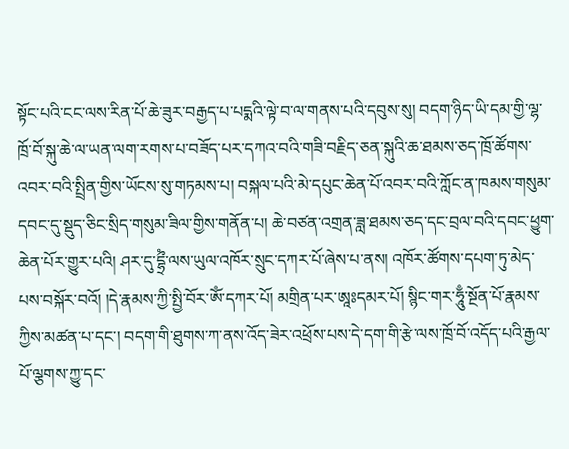སྟོང་པའི་ངང་ལས་རིན་པོ་ཆེ་ཟུར་བརྒྱད་པ་པདྨའི་ལྟེ་བ་ལ་གནས་པའི་དབུས་སུ། བདག་ཉིད་ཡི་དམ་གྱི་ལྷ་ཁྲོ་བོ་སྐུ་ཆེ་ལ་ཡན་ལག་རགས་པ་བཟོད་པར་དཀའ་བའི་གཟི་བརྗིད་ཅན་སྐུའི་ཆ་ཐམས་ཅད་ཁྲོ་ཚོགས་འབར་བའི་སྤྲིན་གྱིས་ཡོངས་སུ་གཏམས་པ། བསྐལ་པའི་མེ་དཔུང་ཆེན་པོ་འབར་བའི་ཀློང་ན་ཁམས་གསུམ་དབང་དུ་སྡུད་ཅིང་སྲིད་གསུམ་ཟིལ་གྱིས་གནོན་པ། ཆེ་བཙན་འགྲན་ཟླ་ཐམས་ཅད་དང་བྲལ་བའི་དབང་ཕྱུག་ཆེན་པོར་གྱུར་པའི། ཤར་དུ་དྷྲྀཾ་ལས་ཡུལ་འཁོར་སྲུང་དཀར་པོ་ཞེས་པ་ནས། འཁོར་ཚོགས་དཔག་ཏུ་མེད་པས་བསྐོར་བའོ། །དེ་རྣམས་ཀྱི་སྤྱི་བོར་ཨོཾ་དཀར་པོ། མགྲིན་པར་ཨཱཿདམར་པོ། སྙིང་གར་ཧཱུྃ་སྔོན་པོ་རྣམས་ཀྱིས་མཚན་པ་དང་། བདག་གི་ཐུགས་ཀ་ནས་འོད་ཟེར་འཕྲོས་པས་དེ་དག་གི་རྩེ་ལས་ཁྲོ་བོ་འདོད་པའི་རྒྱལ་པོ་ལྕགས་ཀྱུ་དང་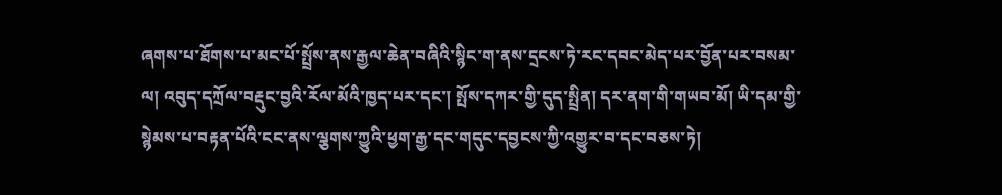ཞགས་པ་ཐོགས་པ་མང་པོ་སྤྲོས་ནས་རྒྱལ་ཆེན་བཞིའི་སྙིང་ག་ནས་དྲངས་ཏེ་རང་དབང་མེད་པར་བྱོན་པར་བསམ་ལ། འབུད་དཀྲོལ་བརྡུང་བྱའི་རོལ་མོའི་ཁྱད་པར་དང་། སྤོས་དཀར་གྱི་དུད་སྤྲིན། དར་ནག་གི་གཡབ་མོ། ཡི་དམ་གྱི་སྙེམས་པ་བརྟན་པོའི་ངང་ནས་ལྕགས་ཀྱུའི་ཕྱག་རྒྱ་དང་གདུང་དབྱངས་ཀྱི་འགྱུར་བ་དང་བཅས་ཏེ།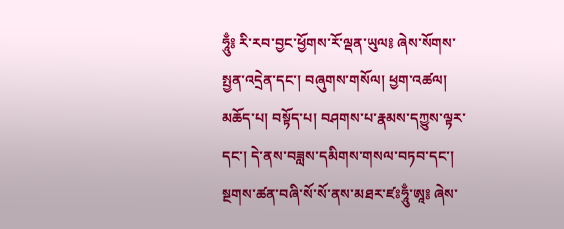ཧཱུྃ༔ རི་རབ་བྱང་ཕྱོགས་རོ་ལྡན་ཡུལ༔ ཞེས་སོགས་སྤྱན་འདྲེན་དང་། བཞུགས་གསོལ། ཕྱག་འཚལ། མཆོད་པ། བསྟོད་པ། བཤགས་པ་རྣམས་དཀྱུས་ལྟར་དང་། དེ་ནས་བཟླས་དམིགས་གསལ་བཏབ་དང་། སྔགས་ཚན་བཞི་སོ་སོ་ནས་མཐར་ཛཿཧཱུྃ་ཨཱ༔ ཞེས་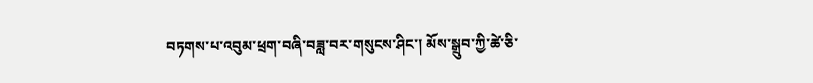བཏགས་པ་འབུམ་ཕྲག་བཞི་བཟླ་བར་གསུངས་ཤིང་། མོས་སྒྲུབ་ཀྱི་ཚེ་ཅི་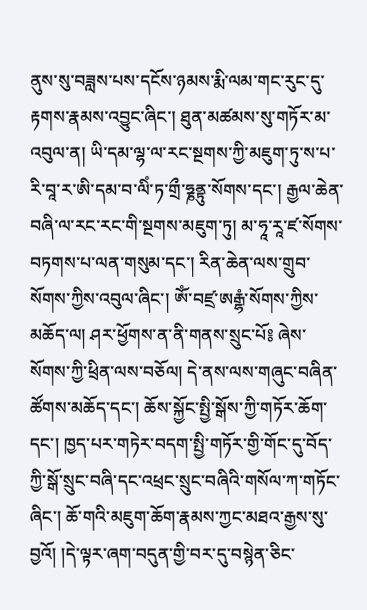ནུས་སུ་བཟླས་པས་དངོས་ཉམས་རྨི་ལམ་གང་རུང་དུ་རྟགས་རྣམས་འབྱུང་ཞིང་། ཐུན་མཚམས་སུ་གཏོར་མ་འབུལ་ན། ཡི་དམ་ལྷ་ལ་རང་སྔགས་ཀྱི་མཇུག་ཏུ་ས་པ་རི་བཱ་ར་ཨི་དམ་བ་ལིཾ་ཏ་གྲྀ་ཧྞནྟུ་སོགས་དང་། རྒྱལ་ཆེན་བཞི་ལ་རང་རང་གི་སྔགས་མཇུག་ཏུ། མ་ཧཱ་རཱ་ཛ་སོགས་བཏགས་པ་ལན་གསུམ་དང་། རིན་ཆེན་ལས་གྲུབ་སོགས་ཀྱིས་འབུལ་ཞིང་། ཨོཾ་བཛྲ་ཨརྒྷཾ་སོགས་ཀྱིས་མཆོད་ལ། ཤར་ཕྱོགས་ན་ནི་གནས་སྲུང་པོ༔ ཞེས་སོགས་ཀྱི་ཕྲིན་ལས་བཅོལ། དེ་ནས་ལས་གཞུང་བཞིན་ཚོགས་མཆོད་དང་། ཆོས་སྐྱོང་སྤྱི་སྒོས་ཀྱི་གཏོར་ཆོག་དང་། ཁྱད་པར་གཏེར་བདག་སྤྱི་གཏོར་གྱི་གོང་དུ་བོད་ཀྱི་སྒོ་སྲུང་བཞི་དང་འཕྲང་སྲུང་བཞིའི་གསོལ་ཀ་གཏོང་ཞིང་། ཆོ་གའི་མཇུག་ཆོག་རྣམས་ཀྱང་མཐའ་རྒྱས་སུ་བྱའོ། །དེ་ལྟར་ཞག་བདུན་གྱི་བར་དུ་བསྙེན་ཅིང་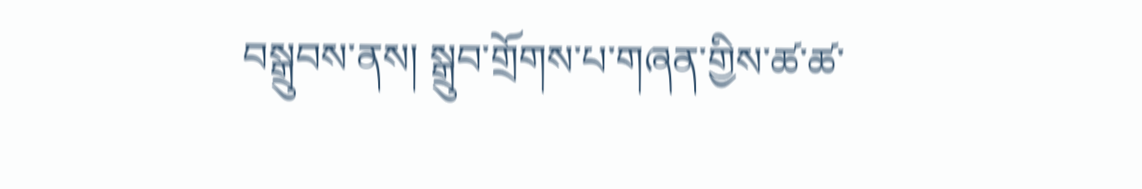བསྒྲུབས་ནས། སྒྲུབ་གྲོགས་པ་གཞན་གྱིས་ཚ་ཚ་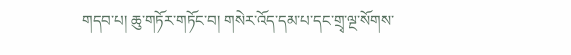གདབ་པ། ཆུ་གཏོར་གཏོང་བ། གསེར་འོད་དམ་པ་དང་གྲྭ་ལྔ་སོགས་